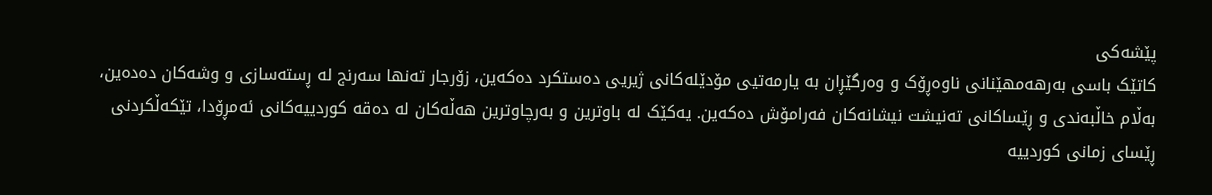پێشەکی
کاتێک باسی بەرهەمهێنانی ناوەڕۆک و وەرگێڕان بە یارمەتیی مۆدێلەکانی ژیریی دەستکرد دەکەین، زۆرجار تەنها سەرنج لە ڕستەسازی و وشەکان دەدەین، بەڵام خاڵبەندی و ڕێساکانی تەنیشت نیشانەکان فەرامۆش دەکەین. یەکێک لە باوترین و بەرچاوترین هەڵەکان لە دەقە کوردییەکانی ئەمڕۆدا، تێکەڵکردنی ڕێسای زمانی کوردییە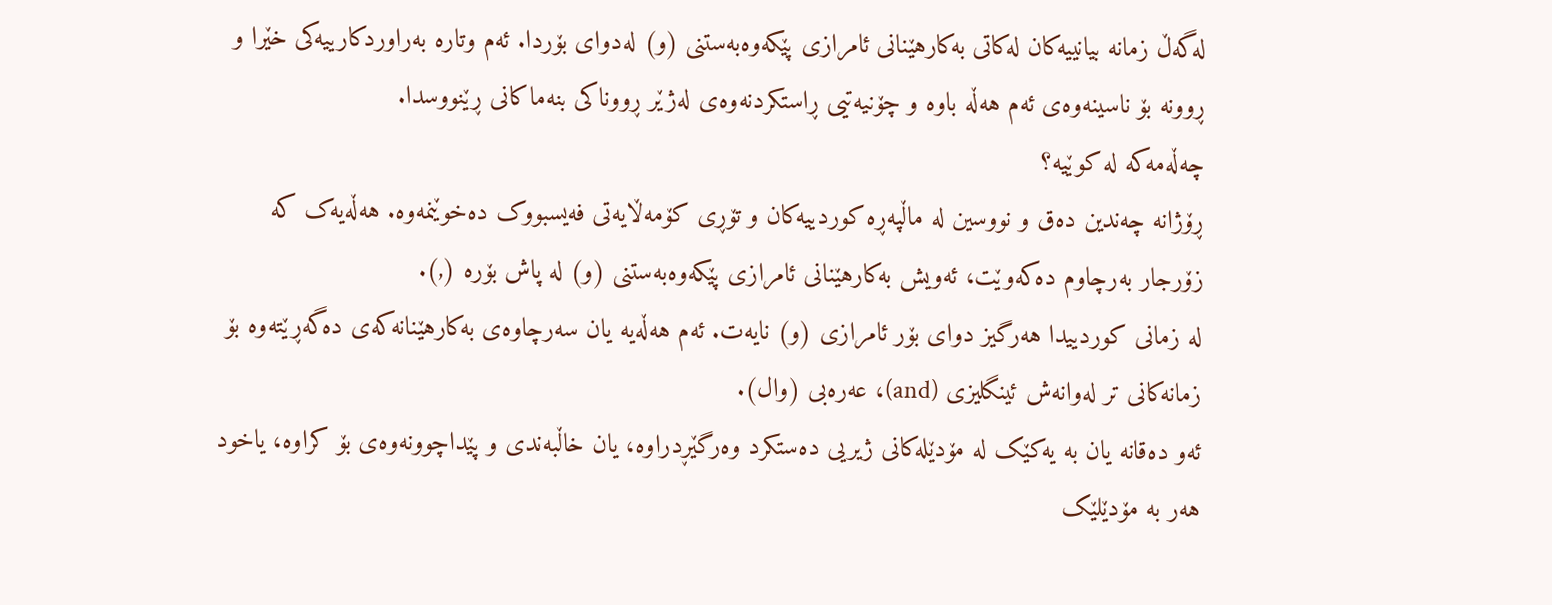لەگەڵ زمانە بیانییەکان لەکاتی بەکارهێنانی ئامرازی پێکەوەبەستنی (و) لەدوای بۆردا. ئەم وتارە بەراوردکارییەکی خێرا و ڕوونە بۆ ناسینەوەی ئەم هەڵە باوە و چۆنیەتیی ڕاستکردنەوەی لەژێر ڕووناکی بنەماکانی ڕێنووسدا.
چەڵەمەکە لە کوێیە؟
ڕۆژانە چەندین دەق و نووسین لە ماڵپەڕە کوردییەکان و تۆڕی کۆمەڵایەتی فەیسبووک دەخوێنمەوە. هەڵەیەک کە زۆرجار بەرچاوم دەکەوێت، ئەویش بەکارهێنانی ئامرازی پێکەوەبەستنی (و) لە پاش بۆرە (,).
لە زمانی کوردییدا هەرگیز دوای بۆر ئامرازی (و) نایەت. ئەم هەڵەیە یان سەرچاوەی بەکارهێنانەکەی دەگەڕێتەوە بۆ زمانەکانی تر لەوانەش ئینگلیزی (and)، عەرەبی (وال).
ئەو دەقانە یان بە یەکێک لە مۆدێلەکانی ژیریی دەستکرد وەرگێڕدراوە، یان خاڵبەندی و پێداچوونەوەی بۆ کراوە، یاخود هەر بە مۆدێلێک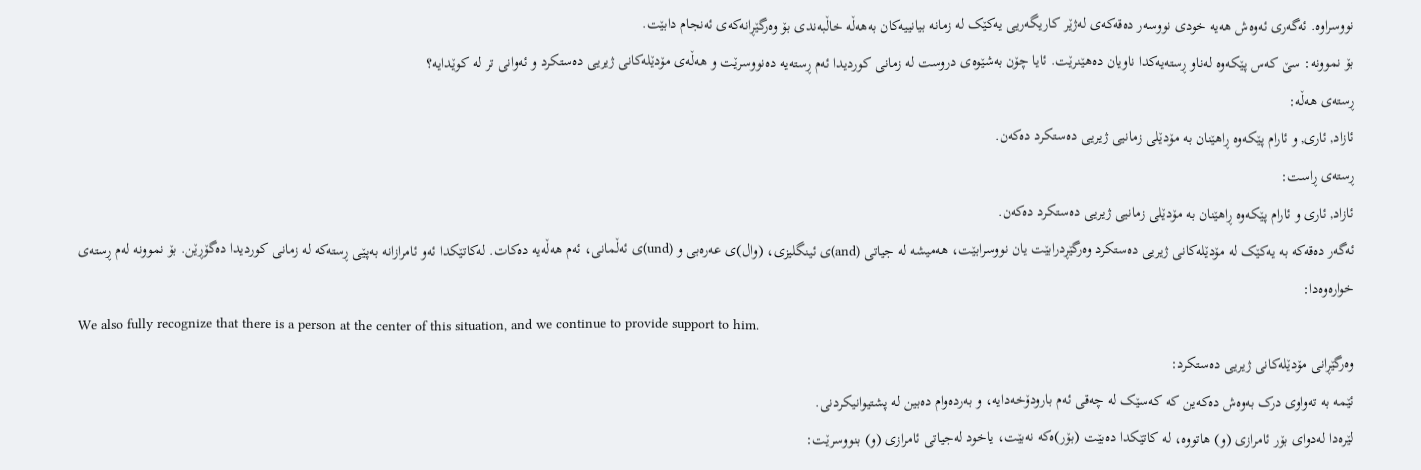نووسراوە. ئەگەری ئەوەش هەیە خودی نووسەر دەقەکەی لەژێر کاریگەریی یەکێک لە زمانە بیانییەکان بەهەڵە خاڵبەندی بۆ وەرگێڕانەکەی ئەنجام دابێت.
بۆ نموونە: سێ کەس پێکەوە لەناو ڕستەیەکدا ناویان دەهێنرێت. ئایا چۆن بەشێوەی دروست لە زمانی کوردیدا ئەم ڕستەیە دەنووسرێت و هەڵەی مۆدێلەکانی ژیریی دەستکرد و ئەوانی تر لە کوێدایە؟
ڕستەی هەڵە:
ئازاد, ئاری, و ئارام پێکەوە ڕاهێنان بە مۆدێلی زمانیی ژیریی دەستکرد دەکەن.
ڕستەی ڕاست:
ئازاد, ئاری و ئارام پێکەوە ڕاهێنان بە مۆدێلی زمانیی ژیریی دەستکرد دەکەن.
ئەگەر دەقەکە بە یەکێک لە مۆدێلەکانی ژیریی دەستکرد وەرگێڕدرابێت یان نووسرابێت، هەمیشە لە جیاتی (and)ی ئینگلیزی، (وال)ی عەرەبی و (und)ی ئەڵمانی، ئەم هەڵەیە دەکات. لەکاتێکدا ئەو ئامرازانە بەپێی ڕستەکە لە زمانی کوردیدا دەگۆڕێن. بۆ نموونە لەم ڕستەی خوارەوەدا:
We also fully recognize that there is a person at the center of this situation, and we continue to provide support to him.
وەرگێڕانی مۆدێلەکانی ژیریی دەستکرد:
ئێمە بە تەواوی درک بەوەش دەکەین کە کەسێک لە چەقی ئەم بارودۆخەدایە، و بەردەوام دەبین لە پشتیوانیکردنی.
لێرەدا لەدوای بۆر ئامرازی (و) هاتووە، لە کاتێکدا دەبێت (بۆر)ەکە نەبێت، یاخود لەجیاتی ئامرازی (و) بنووسرێت: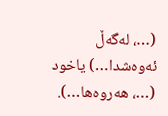(…، لەگەڵ ئەوەشدا…) یاخود (…، هەروەها…).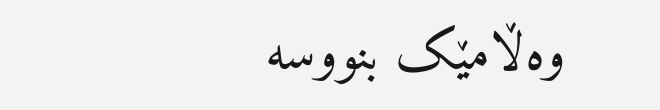وەڵامێک بنووسە